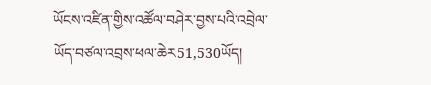ཡོངས་འཛིན་གྱིས་འཚོལ་བཤེར་བྱས་པའི་འབྲེལ་ཡོད་བཙལ་འབྲས་ཕལ་ཆེར51,530ཡོད།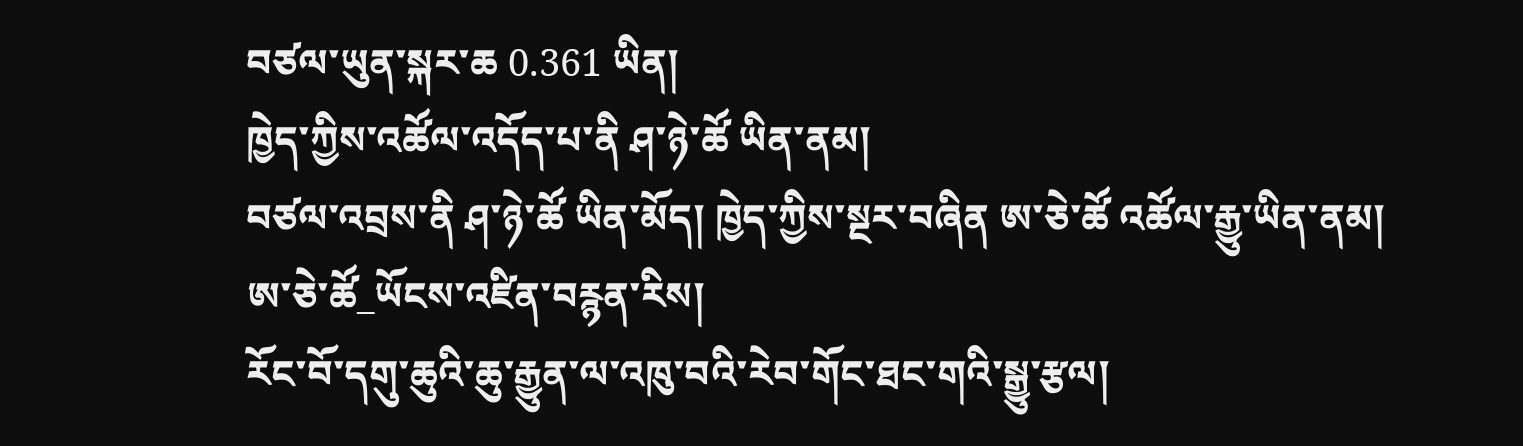བཙལ་ཡུན་སྐར་ཆ 0.361 ཡིན།
ཁྱེད་ཀྱིས་འཚོལ་འདོད་པ་ནི ཤ་ཉེ་ཚོ ཡིན་ནམ།
བཙལ་འབྲས་ནི ཤ་ཉེ་ཚོ ཡིན་མོད། ཁྱེད་ཀྱིས་སྔར་བཞིན ཨ་ཅེ་ཚོ འཚོལ་རྒྱུ་ཡིན་ནམ།
ཨ་ཅེ་ཚོ_ཡོངས་འཛིན་བརྙན་རིས།
རོང་བོ་དགུ་ཆུའི་ཆུ་རྒྱུན་ལ་འཁུ་བའི་རེབ་གོང་ཐང་གའི་སྒྱུ་རྩལ།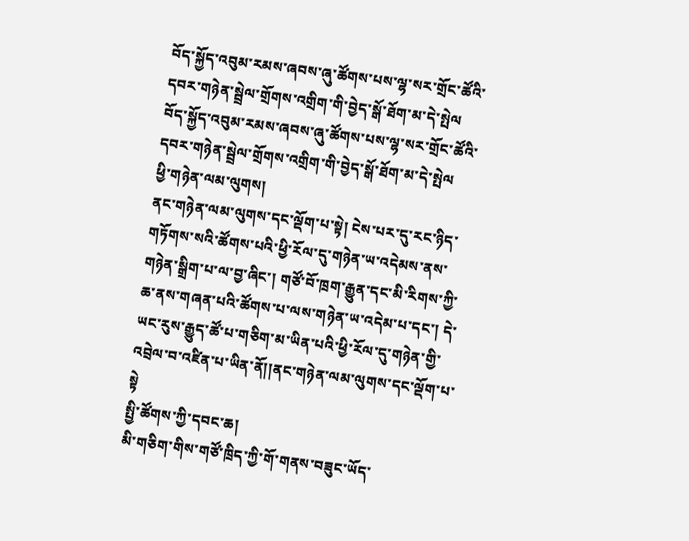བོད་སྐྱོད་འབུམ་རམས་ཞབས་ཞུ་ཚོགས་པས་ལྷ་སར་གྲོང་ཚོའི་དབར་གཉེན་སྦྲེལ་གྲོགས་འགྲིག་གི་བྱེད་སྒོ་ཐོག་མ་དེ་སྤེལ
བོད་སྐྱོད་འབུམ་རམས་ཞབས་ཞུ་ཚོགས་པས་ལྷ་སར་གྲོང་ཚོའི་དབར་གཉེན་སྦྲེལ་གྲོགས་འགྲིག་གི་བྱེད་སྒོ་ཐོག་མ་དེ་སྤེལ
ཕྱི་གཉེན་ལམ་ལུགས།
ནང་གཉེན་ལམ་ལུགས་དང་ལྡོག་པ་སྟེ། ངེས་པར་དུ་རང་ཉིད་གཏོགས་སའི་ཚོགས་པའི་ཕྱི་རོལ་དུ་གཉེན་ཡ་འདེམས་ནས་གཉེན་སྒྲིག་པ་ལ་བྱ་ཞིང་། གཙོ་བོ་ཁྲག་རྒྱུན་དང་མི་རིགས་ཀྱི་ཆ་ནས་གཞན་པའི་ཚོགས་པ་ལས་གཉེན་ཡ་འདེམ་པ་དང་། དེ་ཡང་རུས་རྒྱུད་ཚོ་པ་གཅིག་མ་ཡིན་པའི་ཕྱི་རོལ་དུ་གཉེན་གྱི་འབྲེལ་བ་འཛིན་པ་ཡིན་ནོ།།ནང་གཉེན་ལམ་ལུགས་དང་ལྡོག་པ་སྟེ
སྤྱི་ཚོགས་ཀྱི་དབང་ཆ།
མི་གཅིག་གིས་གཙོ་ཁྲིད་ཀྱི་གོ་གནས་བཟུང་ཡོད་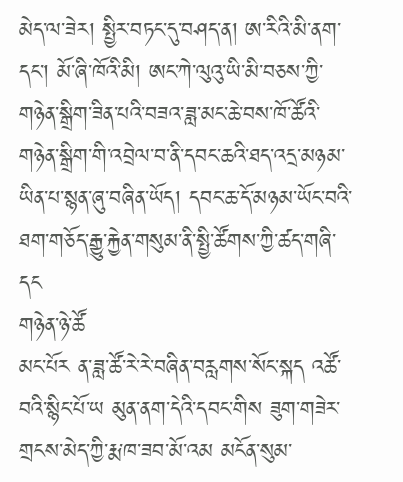མེད་ལ་ཟེར། སྤྱིར་བཏང་དུ་བཤད་ན། ཨ་རིའི་མི་ནག་དང་། མོ་ཞི་ཁོའི་མི། ཨང་ཀེ་ལུའུ་ཡི་མི་བཅས་ཀྱི་གཉེན་སྒྲིག་ཟིན་པའི་བཟའ་ཟླ་མང་ཆེ་བས་ཁོ་ཚོའི་གཉེན་སྒྲིག་གི་འབྲེལ་བ་ནི་དབང་ཆའི་ཐད་འདྲ་མཉམ་ཡིན་པ་སྙན་ཞུ་བཞིན་ཡོད། དབང་ཆ་དོ་མཉམ་ཡོང་བའི་ཐག་གཅོད་རྒྱུ་རྐྱེན་གསུམ་ནི་སྤྱི་ཚོགས་ཀྱི་ཚད་གཞི་དང
གཉེན་ཉེ་ཚོ
མང་པོར ན་ཟླ་ཚོ་རེ་རེ་བཞིན་བརླགས་སོང་སྐད འཚོ་བའི་སྙིང་པོ་ཡ མུན་ནག་དེའི་དབང་གིས ཟུག་གཟེར་གྲངས་མེད་ཀྱི་རྨ་ཁ་ཟབ་མོ་འམ མངོན་སུམ་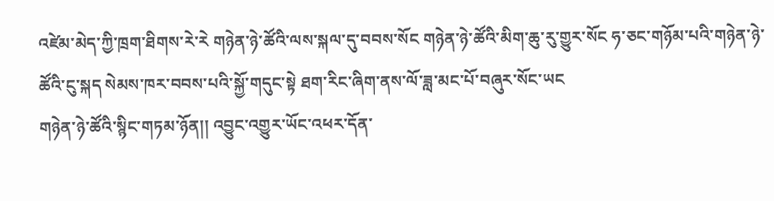འཛེམ་མེད་ཀྱི་ཁྲག་ཐིགས་རེ་རེ གཉེན་ཉེ་ཚོའི་ལས་སྐལ་དུ་བབས་སོང གཉེན་ཉེ་ཚོའི་མིག་ཆུ་རུ་གྱུར་སོང ཧ་ཅང་གཉོམ་པའི་གཉེན་ཉེ་ཚོའི་ངུ་སྐད སེམས་ཁར་བབས་པའི་སྐྱོ་གདུང་སྟེ ཐག་རིང་ཞིག་ནས་ལོ་ཟླ་མང་པོ་བཞུར་སོང་ཡང
གཉེན་ཉེ་ཚོའི་སྙིང་གཏམ་ཉོན།། འབྱུང་འགྱུར་ཡོང་འཕར་དོན་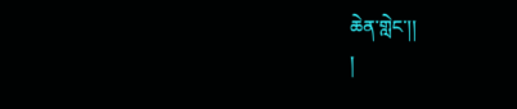ཆེན་གླེང་།།
།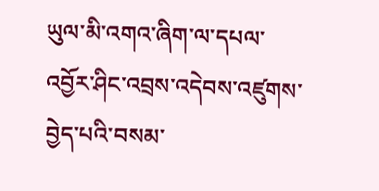ཡུལ་མི་འགའ་ཞིག་ལ་དཔལ་འབྱོར་ཤིང་འབྲས་འདེབས་འཛུགས་བྱེད་པའི་བསམ་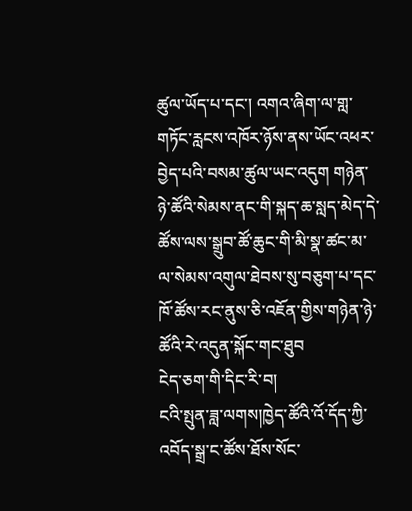ཚུལ་ཡོད་པ་དང་། འགའ་ཞིག་ལ་གླ་གཏོང་རླངས་འཁོར་ཉོས་ནས་ཡོང་འཕར་བྱེད་པའི་བསམ་ཚུལ་ཡང་འདུག གཉེན་ཉེ་ཚོའི་སེམས་ནང་གི་སྐད་ཆ་སླད་མེད་དེ་ཚོས་ལས་སྒྲུབ་ཚོ་ཆུང་གི་མི་སྣ་ཚང་མ་ལ་སེམས་འགུལ་ཐེབས་སུ་བཅུག་པ་དང་ཁོ་ཚོས་རང་ནུས་ཅི་འཇོན་གྱིས་གཉེན་ཉེ་ཚོའི་རེ་འདུན་སྐོང་གང་ཐུབ
ངེད་ཅག་གི་དིང་རི་བ།
ངའི་སྤུན་ཟླ་ལགས།ཁྱེད་ཚོའི་འོ་དོད་ཀྱི་འབོད་སྒྲ་ང་ཚོས་ཐོས་སོང་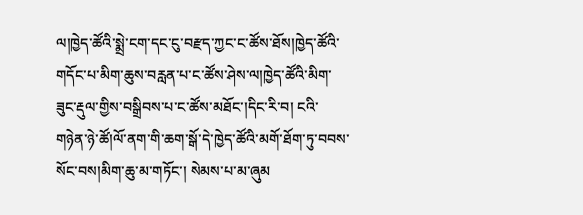ལ།ཁྱེད་ཚོའི་སྨྲེ་ངག་དང་ངུ་བརྫད་ཀྱང་ང་ཚོས་ཐོས།ཁྱེད་ཚོའི་གདོང་པ་མིག་ཆུས་བརླན་པ་ང་ཚོས་ཤེས་ལ།ཁྱེད་ཚོའི་མིག་ཟུང་རྡུལ་གྱིས་བསྒྲིབས་པ་ང་ཚོས་མཐོང་།དིང་རི་བ། ངའི་གཉེན་ཉེ་ཚོ།ལོ་ནག་གི་ཆག་སྒོ་དེ་ཁྱེད་ཚོའི་མགོ་ཐོག་ཏུ་བབས་སོང་བས།མིག་ཆུ་མ་གཏོང་། སེམས་པ་མ་ཞུམ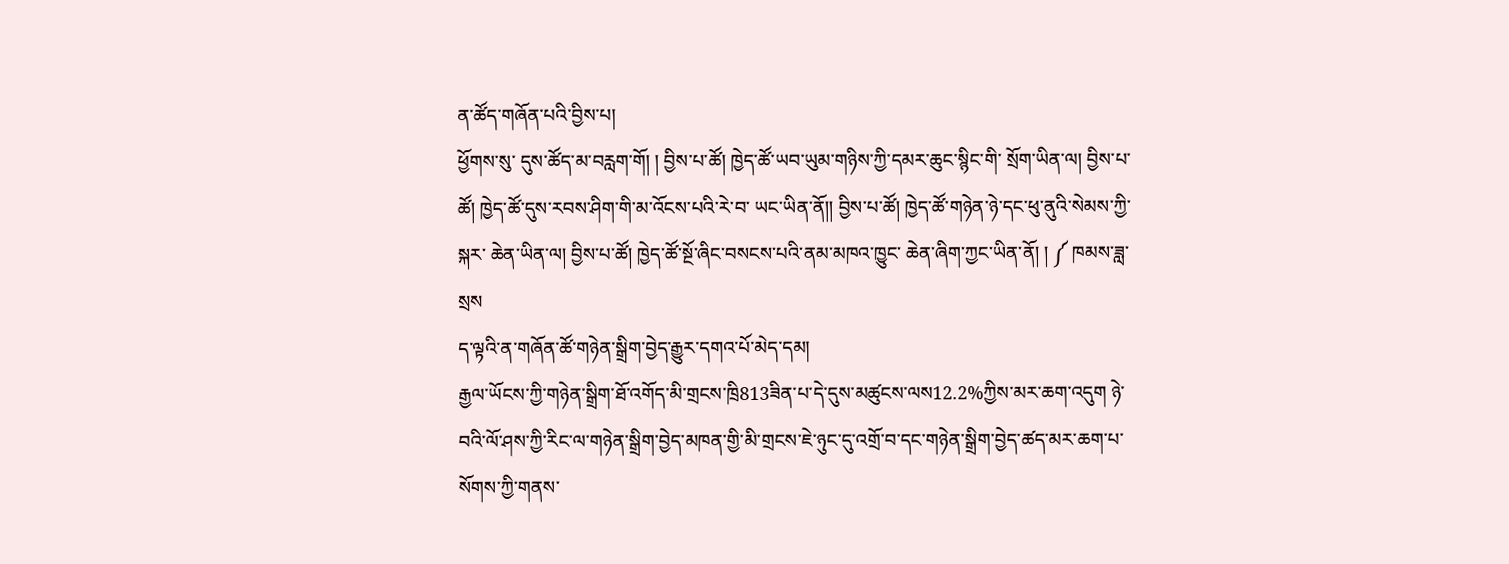ན་ཚོད་གཞོན་པའི་བྱིས་པ།
ཕྱོགས་སུ་ དུས་ཚོད་མ་བརླག་གོ། ། བྱིས་པ་ཚོ། ཁྱེད་ཚོ་ཡབ་ཡུམ་གཉིས་ཀྱི་དམར་ཆུང་སྙིང་གི་ སྲོག་ཡིན་ལ། བྱིས་པ་ཚོ། ཁྱེད་ཚོ་དུས་རབས་ཤིག་གི་མ་འོངས་པའི་རེ་བ་ ཡང་ཡིན་ནོ།། བྱིས་པ་ཚོ། ཁྱེད་ཚོ་གཉེན་ཉེ་དང་ཕུ་ནུའི་སེམས་ཀྱི་སྐར་ ཆེན་ཡིན་ལ། བྱིས་པ་ཚོ། ཁྱེད་ཚོ་སྔོ་ཞིང་བསངས་པའི་ནམ་མཁའ་ཁྱུང་ ཆེན་ཞིག་ཀྱང་ཡིན་ནོ། ། ༼ ཁམས་ཟླ་སྲས
ད་ལྟའི་ན་གཞོན་ཚོ་གཉེན་སྒྲིག་བྱེད་རྒྱུར་དགའ་པོ་མེད་དམ།
རྒྱལ་ཡོངས་ཀྱི་གཉེན་སྒྲིག་ཐོ་འགོད་མི་གྲངས་ཁྲི813ཟིན་པ་དེ་དུས་མཚུངས་ལས12.2%ཀྱིས་མར་ཆག་འདུག ཉེ་བའི་ལོ་ཤས་ཀྱི་རིང་ལ་གཉེན་སྒྲིག་བྱེད་མཁན་གྱི་མི་གྲངས་ཇེ་ཉུང་དུ་འགྲོ་བ་དང་གཉེན་སྒྲིག་བྱེད་ཚད་མར་ཆག་པ་སོགས་ཀྱི་གནས་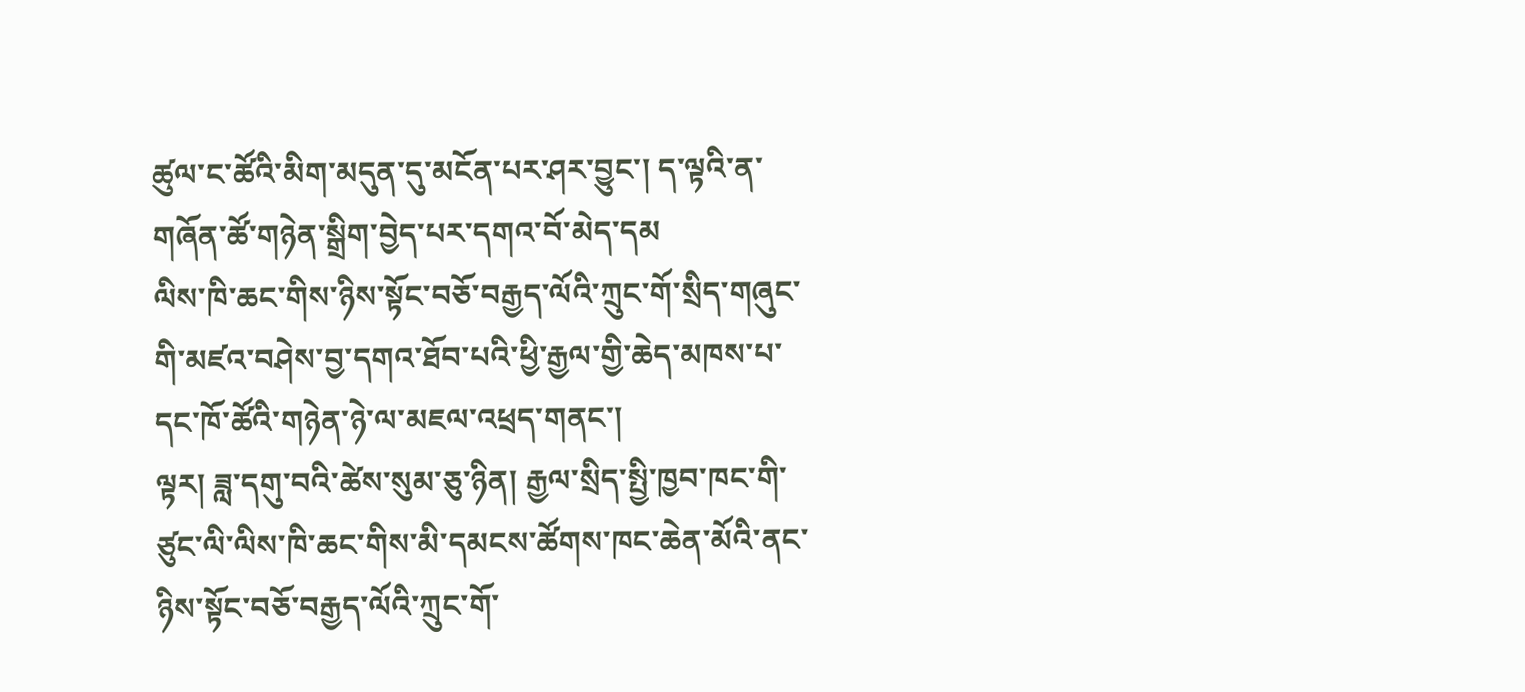ཚུལ་ང་ཚོའི་མིག་མདུན་དུ་མངོན་པར་ཤར་བྱུང་། ད་ལྟའི་ན་གཞོན་ཚོ་གཉེན་སྒྲིག་བྱེད་པར་དགའ་བོ་མེད་དམ
ལིས་ཁི་ཆང་གིས་ཉིས་སྟོང་བཅོ་བརྒྱད་ལོའི་ཀྲུང་གོ་སྲིད་གཞུང་གི་མཛའ་བཤེས་བྱ་དགའ་ཐོབ་པའི་ཕྱི་རྒྱལ་གྱི་ཆེད་མཁས་པ་དང་ཁོ་ཚོའི་གཉེན་ཉེ་ལ་མཇལ་འཕྲད་གནང་།
ལྟར། ཟླ་དགུ་བའི་ཚེས་སུམ་ཅུ་ཉིན། རྒྱལ་སྲིད་སྤྱི་ཁྱབ་ཁང་གི་ཙུང་ལི་ལིས་ཁི་ཆང་གིས་མི་དམངས་ཚོགས་ཁང་ཆེན་མོའི་ནང་ཉིས་སྟོང་བཅོ་བརྒྱད་ལོའི་ཀྲུང་གོ་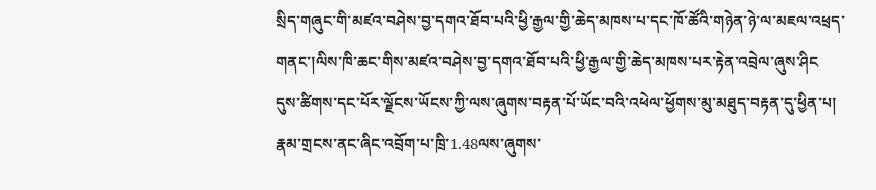སྲིད་གཞུང་གི་མཛའ་བཤེས་བྱ་དགའ་ཐོབ་པའི་ཕྱི་རྒྱལ་གྱི་ཆེད་མཁས་པ་དང་ཁོ་ཚོའི་གཉེན་ཉེ་ལ་མཇལ་འཕྲད་གནང་།ལིས་ཁི་ཆང་གིས་མཛའ་བཤེས་བྱ་དགའ་ཐོབ་པའི་ཕྱི་རྒྱལ་གྱི་ཆེད་མཁས་པར་རྟེན་འབྲེལ་ཞུས་ཤིང
དུས་ཚིགས་དང་པོར་ལྗོངས་ཡོངས་ཀྱི་ལས་ཞུགས་བརྟན་པོ་ཡོང་བའི་འཕེལ་ཕྱོགས་མུ་མཐུད་བརྟན་དུ་ཕྱིན་པ།
རྣམ་གྲངས་ནང་ཞིང་འབྲོག་པ་ཁྲི་1.48ལས་ཞུགས་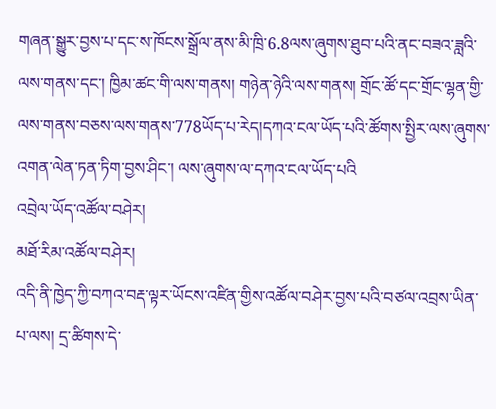གཞན་སྒྱུར་བྱས་པ་དང་ས་ཁོངས་སྒྲོལ་ནས་མི་ཁྲི་6.8ལས་ཞུགས་ཐུབ་པའི་ནང་བཟའ་ཟླའི་ལས་གནས་དང་། ཁྱིམ་ཚང་གི་ལས་གནས། གཉེན་ཉེའི་ལས་གནས། གྲོང་ཚོ་དང་གྲོང་ལྷན་གྱི་ལས་གནས་བཅས་ལས་གནས་778ཡོད་པ་རེད།དཀའ་ངལ་ཡོད་པའི་ཚོགས་སྤྱིར་ལས་ཞུགས་འགན་ལེན་ཏན་ཏིག་བྱས་ཤིང་། ལས་ཞུགས་ལ་དཀའ་ངལ་ཡོད་པའི
འབྲེལ་ཡོད་འཚོལ་བཤེར།
མཐོ་རིམ་འཚོལ་བཤེར།
འདི་ནི་ཁྱེད་ཀྱི་བཀའ་བརྡ་ལྟར་ཡོངས་འཛིན་གྱིས་འཚོལ་བཤེར་བྱས་པའི་བཙལ་འབྲས་ཡིན་པ་ལས། དྲ་ཚིགས་དེ་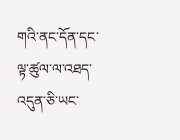གའི་ནང་དོན་དང་ལྟ་ཚུལ་ལ་འཐད་འདུན་ཅི་ཡང་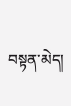བསྟན་མེད།